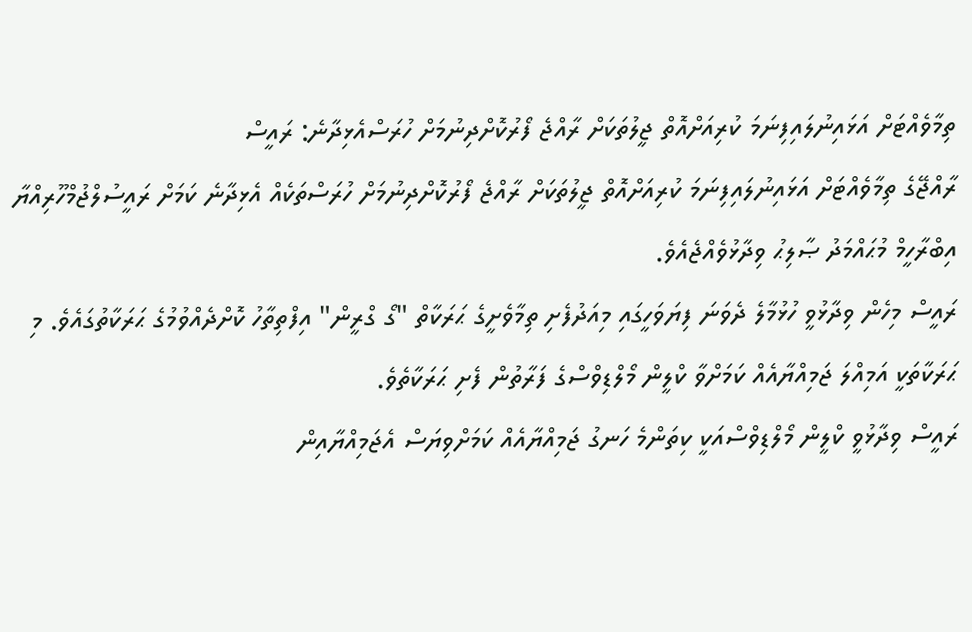ތިމާވެއްޓަށް އަޅައިނުލައިފިނަމަ ކުރިއަށްއޮތް ޖީލުތަކަށް ރާއްޖެ ފޯރުކޮށްދިނުމަށް ހުރަސްއެޅިދާނެ: ރައީސް
ރާއްޖޭގެ ތިމާވެއްޓަށް އަޅައިނުލައިފިނަމަ ކުރިއަށްއޮތް ޖީލުތަކަށް ރާއްޖެ ފޯރުކޮށްދިނުމަށް ހުރަސްތަކެއް އެޅިދާނެ ކަމަށް ރައީސުލްޖުމްހޫރިއްޔާ އިބްރާހީމް މުޙައްމަދު ޞާލިޙު ވިދާޅުވެއްޖެއެވެ.
ރައީސް މިހެން ވިދާޅުވީ ހުޅުމާލެ ދެވަނަ ފިޔަވަހީގައި މިއަދުފެށި ތިމާވެށީގެ ޙަރަކާތް "ގޯ ގްރީން" އިފްތިތާހު ކޮށްދެއްވުމުގެ ޙަރަކާތުގައެވެ. މި ޙަރަކާތަކީ އަމިއްލަ ޖަމިއްޔާއެއް ކަމަށްވާ ކްލީން މޯލްޑިވްސްގެ ފަރާތުން ފެށި ޙަރަކާތެވެ.
ރައީސް ވިދާޅުވީ ކްލީން މޯލްޑިވްސްއަކީ ކިތަންމެ ހަނގު ޖަމިއްޔާއެއް ކަމަށްވިޔަސް އެޖަމިއްޔާއިން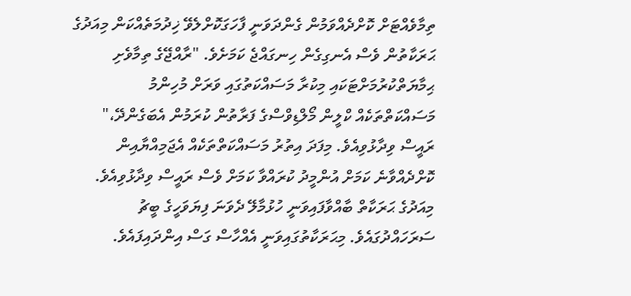ތިމާވެއްޓަށް ކޮށްދެއްވަމުން ގެންދަވަނީ ފާހަގަކޮށްލެވޭ ޚިދުމަތެއްކަން މިއަދުގެ ޙަރަކާތުން ވެސް އެނގިގެން ހިނގައްޖެ ކަމަށެވެ. "ރާއްޖޭގެ ތިމާވެށި ޙިމާޔަތްކުރުމަށްޓަކައި މިކުރާ މަސައްކަތުގައި ވަރަށް މުހިންމު މަސައްކަތްތަކެއް ކްލީން މޯލްޑިވްސްގެ ފަރާތުން ކުރަމުން އެބަގެންދޭ،" ރައީސް ވިދާޅުވިއެވެ. މިފަދަ އިތުރު މަސައްކަތްތަކެއް އެޖަމިއްޔާއިން ކޮށްދެއްވާނެ ކަމަށް އުންމީދު ކުރައްވާ ކަމަށް ވެސް ރައީސް ވިދާޅުވިއެވެ.
މިއަދުގެ ޙަރަކާތް ބާއްވާފައިވަނީ ހުޅުމާލޭ ދެވަނަ ފިޔަވަހީގެ ބީޗު ސަރަހައްދުގައެވެ. މިޙަރަކާތުގައިވަނީ އެއްހާސް ގަސް އިންދައިފައެވެ.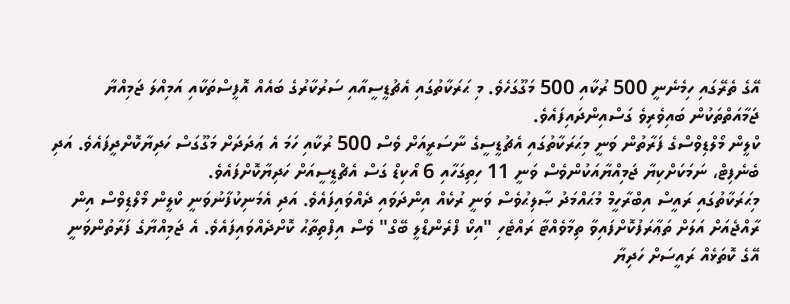އޭގެ ތެރޭގައި ހިމެނެނީ 500 ރުކާއި 500 މަގޫގަހެވެ. މި ޙަރަކާތުގައި އެޗުޑީސީއާއި ސަރުކާރުގެ ބައެއް އޮފީސްތަކާއި އަމިއްލަ ޖަމިއްޔާ ޖަމާއަތްތަކުން ބައިވެރިވެ ގަސްއިންދައިފައެވެ.
ކްލީން މޯލްޑިވްސްގެ ފަރާތުން ވަނީ މިޙަރަކާތުގައި އެޗުޑީސީގެ ނާސަރީއަށް ވެސް 500 ރުކާއި ހަމަ އެ ޢަދަދަށް މަގޫގަސް ހަދިޔާކޮށްދީފައެވެ. އަދި ބެނެފިޓް، ނަމަކަށްކިޔާ ޖަމިއްޔާއަކުންވެސް ވަނީ 11 ހިތިގަހާއި 6 އޯކިޑް ގަސް އެޗްޑީސީއަށް ހަދިޔާކޮށްފައެވެ.
މިޙަރަކާތުގައި ރައީސް އިބްރާހީމް މުޙައްމަދު ޞާލިޙުވެސް ވަނީ ރުކެއް އިންދަވައި ދެއްވައިފައެވެ. އަދި އެމަނިކުފާނުވަނީ ކްލީން މޯލްޑިވްސް އިން ރާއްޖެއަށް އަލަށް ތަޢާރަފުކޮށްފައިވާ ތިމާވެއްޓާ ރައްޓެހި "އިކޯ ފްރެންޑްލީ ބޭގް" ވެސް އިފްތިތާޙު ކޮށްދެއްވައިފައެވެ. އެ ޖަމިއްޔާގެ ފަރާތުންވަނީ އޭގެ ކޮތަޅެއް ރައީސަށް ހަދިޔާ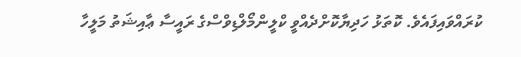ކުރައްވައިފައެވެ. ކޮތަޅު ހަދިޔާކޮށްދެއްވީ ކްލީންމޯލްޑިވްސްގެ ރައީސާ ޢާއިޝަތު މަލީހާ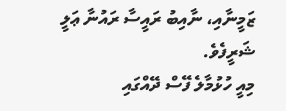ޒަމީނާއި، ނާއިބު ރައީސާ ރައުނާ ޢަލީ ޝަރީފެވެ.
މިއީ ހުޅުމާލެ ފޭސް ދޭއްގައި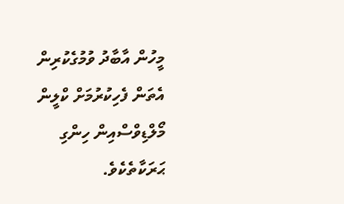މީހުން އާބާދު ވުމުގެކުރިން އެތަން ފެހިކުރުމަށް ކްލީން މޯލްޑިވްސްއިން ހިންގި ޙަރަކާތެކެވެ.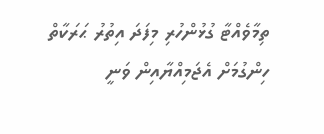ތިމާވެއްޓާ ގުޅުންހުރި މިފަދަ އިތުރު ޙަރަކާތް ހިންގުމަށް އެޖަމިއްޔާއިން ވަނީ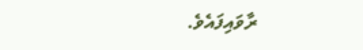ރާވައިފައެވެ.